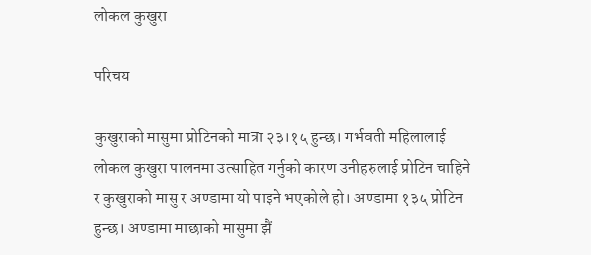लोकल कुखुरा

परिचय

कुखुराको मासुमा प्रोटिनको मात्रा २३।१५ हुन्छ। गर्भवती महिलालाई लोकल कुखुरा पालनमा उत्साहित गर्नुको कारण उनीहरुलाई प्रोटिन चाहिने र कुखुराको मासु र अण्डामा यो पाइने भएकोले हो। अण्डामा १३५ प्रोटिन हुन्छ। अण्डामा माछाको मासुमा झैं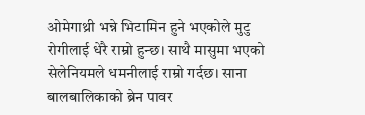ओमेगाथ्री भन्ने भिटामिन हुने भएकोले मुटु रोगीलाई धेरै राम्रो हुन्छ। साथै मासुमा भएको सेलेनियमले धमनीलाई राम्रो गर्दछ। साना बालबालिकाको ब्रेन पावर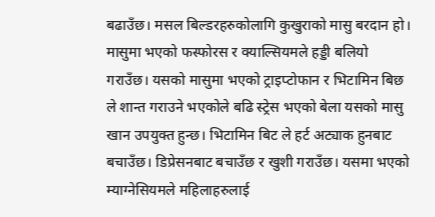बढाउँछ। मसल बिल्डरहरुकोलागि कुखुराको मासु बरदान हो। मासुमा भएको फस्फोरस र क्याल्सियमले हड्डी बलियो गराउँछ। यसको मासुमा भएको ट्राइप्टोफान र भिटामिन बिछ ले शान्त गराउने भएकोले बढि स्ट्रेस भएको बेला यसको मासु खान उपयुक्त हुन्छ। भिटामिन बिट ले हर्ट अट्याक हुनबाट बचाउँछ। डिप्रेसनबाट बचाउँछ र खुशी गराउँछ। यसमा भएको म्याग्नेसियमले महिलाहरुलाई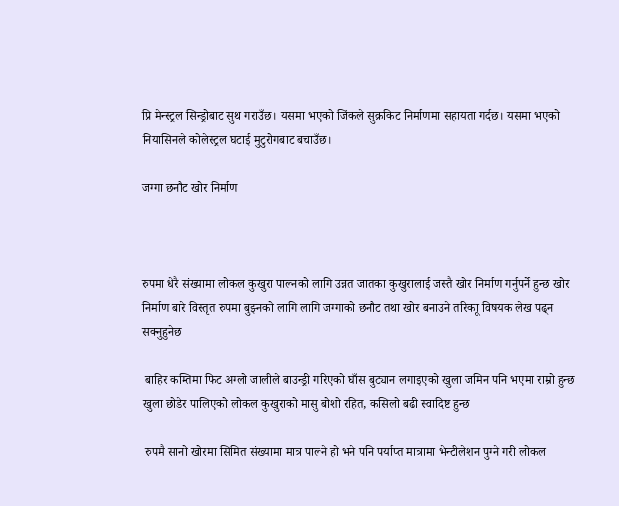प्रि मेन्स्ट्रल सिन्ड्रोबाट सुथ गराउँछ। यसमा भएको जिंकले सुक्रकिट निर्माणमा सहायता गर्दछ। यसमा भएको नियासिनले कोलेस्ट्रल घटाई मुटुरोगबाट बचाउँछ।

जग्गा छनौट खोर निर्माण



रुपमा धेरै संख्यामा लोकल कुखुरा पाल्नको लागि उन्नत जातका कुखुरालाई जस्तै खोर निर्माण गर्नुपर्ने हुन्छ खोर निर्माण बारे विस्तृत रुपमा बुझ्नको लागि लागि जग्गाको छनौट तथा खोर बनाउने तरिकाू विषयक लेख पढ्न सक्नुहुनेछ

 बाहिर कम्तिमा फिट अग्लो जालीले बाउन्ड्री गरिएको घाँस बुट्यान लगाइएको खुला जमिन पनि भएमा राम्रो हुन्छ खुला छोडेर पालिएको लोकल कुखुराको मासु बोशो रहित, कसिलो बढी स्वादिष्ट हुन्छ

 रुपमै सानो खोरमा सिमित संख्यामा मात्र पाल्ने हो भने पनि पर्याप्त मात्रामा भेन्टीलेशन पुग्ने गरी लोकल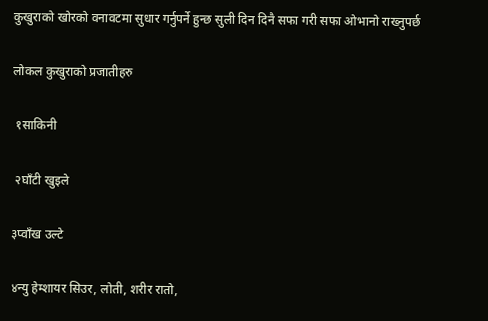कुखुराको खोरको वनावटमा सुधार गर्नुपर्ने हुन्छ सुली दिन दिनै सफा गरी सफा ओभानो राख्नुपर्छ

लोकल कुखुराको प्रजातीहरु

 १साकिनी

 २घाँटी खुइले

३प्वाँख उल्टे

४न्यु हेम्शायर सिउर, लोती, शरीर रातो,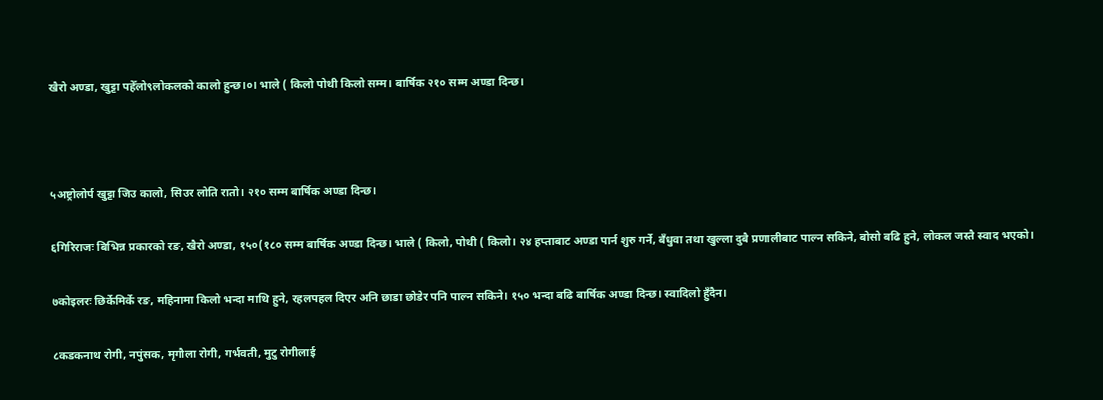खैरो अण्डा, खुट्टा पहेँलो९लोकलको कालो हुन्छ।०। भाले ( किलो पोथी किलो सम्म। बार्षिक २१० सम्म अण्डा दिन्छ।



५अष्ट्रोलोर्प खुट्टा जिउ कालो, सिउर लोति रातो। २१० सम्म बार्षिक अण्डा दिन्छ।

६गिरिराजः बिभिन्न प्रकारको रङ, खैरो अण्डा, १५०(१८० सम्म बार्षिक अण्डा दिन्छ। भाले ( किलो, पोथी ( किलो। २४ हप्ताबाट अण्डा पार्न शुरु गर्ने, बँधुवा तथा खुल्ला दुबै प्रणालीबाट पाल्न सकिने, बोसो बढि हुने, लोकल जस्तै स्वाद भएको।

७कोइलरः छिर्केमिर्के रङ, महिनामा किलो भन्दा माथि हुने, रहलपहल दिएर अनि छाडा छोडेर पनि पाल्न सकिने। १५० भन्दा बढि बार्षिक अण्डा दिन्छ। स्वादिलो हुँदैन।

८कडकनाथ रोगी, नपुंसक, मृगौला रोगी, गर्भवती, मुटु रोगीलाई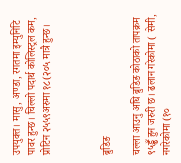उपयुक्त। मासु, अण्डा, रगतमा इम्युनिटि पावर हुन्छ। चिल्लो पदार्थ कोलिस्ट्रल कम, प्रोटिन २५५९अरुमा १८(२०५ मात्रै हुन्छ।



ब्रुडिङ

चल्ला आउनु अघि ब्रुडिङ कोठाको तापक्रम ९५ड्ढँ हुन जरुरी छ। ढलान गरेकोमा ( सेमी, नगरेकोमा (१०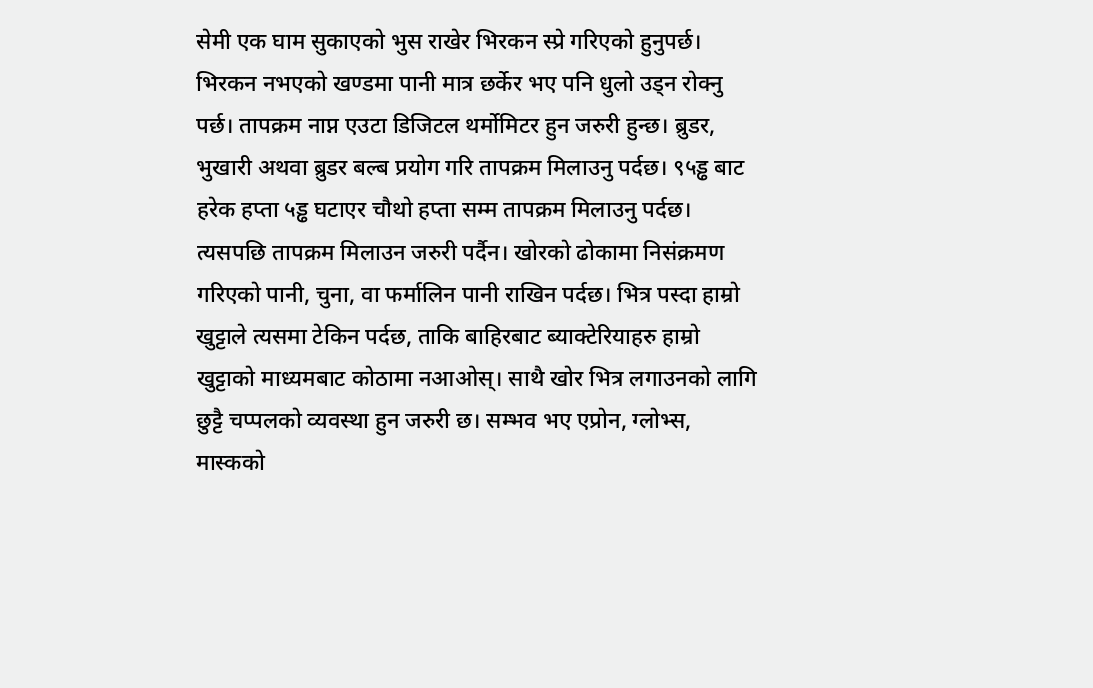सेमी एक घाम सुकाएको भुस राखेर भिरकन स्प्रे गरिएको हुनुपर्छ। भिरकन नभएको खण्डमा पानी मात्र छर्केर भए पनि धुलो उड्न रोक्नु पर्छ। तापक्रम नाप्न एउटा डिजिटल थर्मोमिटर हुन जरुरी हुन्छ। ब्रुडर, भुखारी अथवा ब्रुडर बल्ब प्रयोग गरि तापक्रम मिलाउनु पर्दछ। ९५ड्ढ बाट हरेक हप्ता ५ड्ढ घटाएर चौथो हप्ता सम्म तापक्रम मिलाउनु पर्दछ। त्यसपछि तापक्रम मिलाउन जरुरी पर्दैन। खोरको ढोकामा निसंक्रमण गरिएको पानी, चुना, वा फर्मालिन पानी राखिन पर्दछ। भित्र पस्दा हाम्रो खुट्टाले त्यसमा टेकिन पर्दछ, ताकि बाहिरबाट ब्याक्टेरियाहरु हाम्रो खुट्टाको माध्यमबाट कोठामा नआओस्। साथै खोर भित्र लगाउनको लागि छुट्टै चप्पलको व्यवस्था हुन जरुरी छ। सम्भव भए एप्रोन, ग्लोभ्स, मास्कको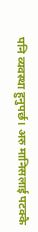पनि व्यवस्था हुनुपर्छ। अरु मानिसलाई पटक्कै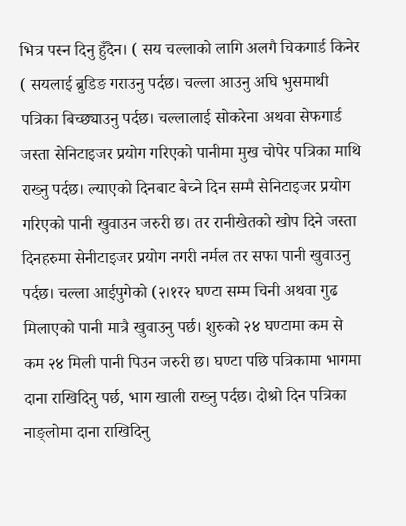भित्र पस्न दिनु हुँदैन। ( सय चल्लाको लागि अलगै चिकगार्ड किनेर ( सयलाई ब्रुडिङ गराउनु पर्दछ। चल्ला आउनु अघि भुसमाथी पत्रिका बिच्छ्याउनु पर्दछ। चल्लालाई सोकरेना अथवा सेफगार्ड जस्ता सेनिटाइजर प्रयोग गरिएको पानीमा मुख चोपेर पत्रिका माथि राख्नु पर्दछ। ल्याएको दिनबाट बेच्ने दिन सम्मै सेनिटाइजर प्रयोग गरिएको पानी खुवाउन जरुरी छ। तर रानीखेतको खोप दिने जस्ता दिनहरुमा सेनीटाइजर प्रयोग नगरी नर्मल तर सफा पानी खुवाउनु पर्दछ। चल्ला आईपुगेको (२।१र२ घण्टा सम्म चिनी अथवा गुढ मिलाएको पानी मात्रै खुवाउनु पर्छ। शुरुको २४ घण्टामा कम से कम २४ मिली पानी पिउन जरुरी छ। घण्टा पछि पत्रिकामा भागमा दाना राखिदिनु पर्छ, भाग खाली राख्नु पर्दछ। दोश्रो दिन पत्रिका नाङ्लोमा दाना राखिदिनु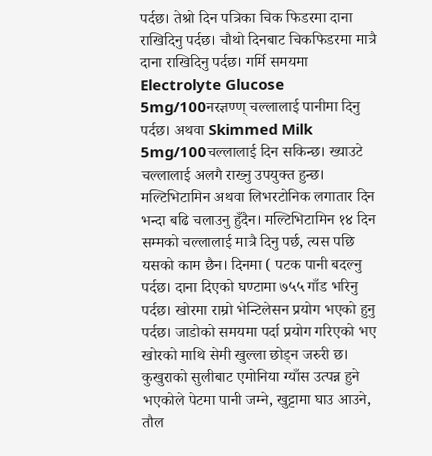पर्दछ। तेश्रो दिन पत्रिका चिक फिडरमा दाना राखिदिनु पर्दछ। चौथो दिनबाट चिकफिडरमा मात्रै दाना राखिदिनु पर्दछ। गर्मि समयमा Electrolyte Glucose 5mg/100नरज्ञण्ण् चल्लालाई पानीमा दिनु पर्दछ। अथवा Skimmed Milk 5mg/100चल्लालाई दिन सकिन्छ। ख्याउटे चल्लालाई अलगै राख्नु उपयुक्त हुन्छ। मल्टिभिटामिन अथवा लिभरटोनिक लगातार दिन भन्दा बढि चलाउनु हुँदैन। मल्टिभिटामिन १४ दिन सम्मको चल्लालाई मात्रै दिनु पर्छ, त्यस पछि यसको काम छैन। दिनमा ( पटक पानी बदल्नु पर्दछ। दाना दिएको घण्टामा ७५५ गाँड भरिनु पर्दछ। खोरमा राम्रो भेन्टिलेसन प्रयोग भएको हुनु पर्दछ। जाडोको समयमा पर्दा प्रयोग गरिएको भए खोरको माथि सेमी खुल्ला छोड्न जरुरी छ। कुखुराको सुलीबाट एमोनिया ग्याँस उत्पन्न हुने भएकोले पेटमा पानी जम्ने, खुट्टामा घाउ आउने, तौल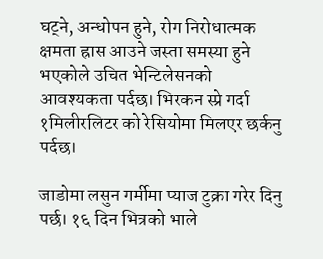घट्ने, अन्धोपन हुने, रोग निरोधात्मक क्षमता ह्रास आउने जस्ता समस्या हुने भएकोले उचित भेन्टिलेसनको आवश्यकता पर्दछ। भिरकन स्प्रे गर्दा १मिलीरलिटर को रेसियोमा मिलएर छर्कनु पर्दछ।

जाडोमा लसुन गर्मीमा प्याज टुक्रा गरेर दिनु पर्छ। १६ दिन भित्रको भाले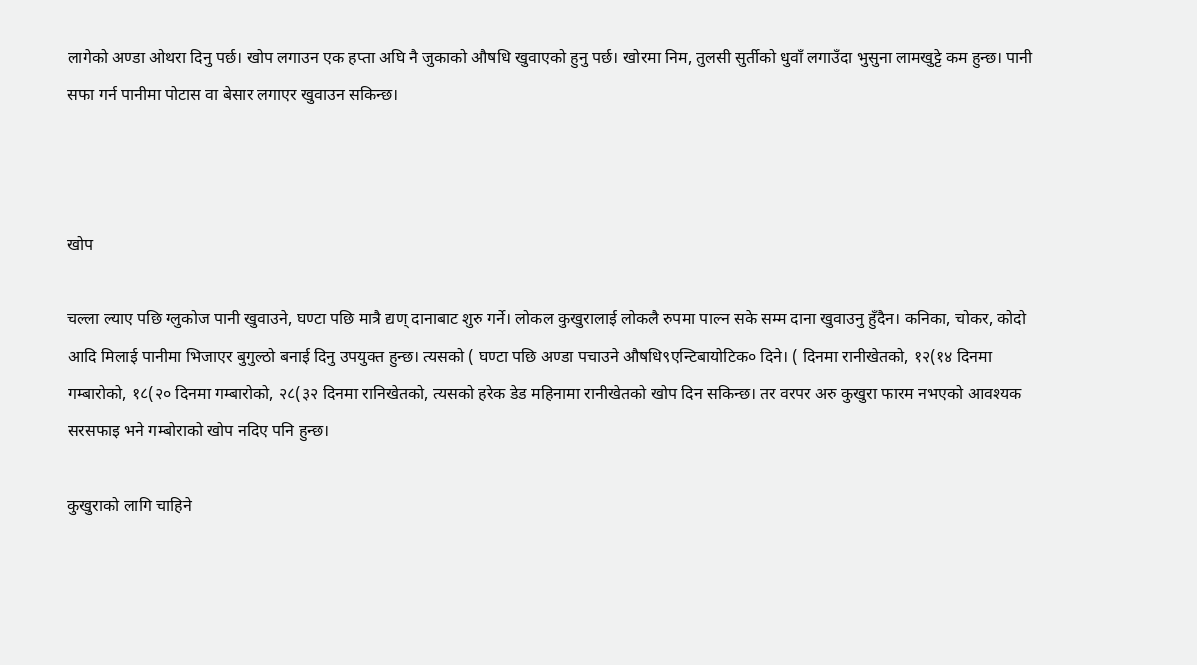लागेको अण्डा ओथरा दिनु पर्छ। खोप लगाउन एक हप्ता अघि नै जुकाको औषधि खुवाएको हुनु पर्छ। खोरमा निम, तुलसी सुर्तीको धुवाँ लगाउँदा भुसुना लामखुट्टे कम हुन्छ। पानी सफा गर्न पानीमा पोटास वा बेसार लगाएर खुवाउन सकिन्छ।



खोप

चल्ला ल्याए पछि ग्लुकोज पानी खुवाउने, घण्टा पछि मात्रै द्यण् दानाबाट शुरु गर्ने। लोकल कुखुरालाई लोकलै रुपमा पाल्न सके सम्म दाना खुवाउनु हुँदैन। कनिका, चोकर, कोदो आदि मिलाई पानीमा भिजाएर बुगुल्ठो बनाई दिनु उपयुक्त हुन्छ। त्यसको ( घण्टा पछि अण्डा पचाउने औषधि९एन्टिबायोटिक० दिने। ( दिनमा रानीखेतको, १२(१४ दिनमा गम्बारोको, १८(२० दिनमा गम्बारोको, २८(३२ दिनमा रानिखेतको, त्यसको हरेक डेड महिनामा रानीखेतको खोप दिन सकिन्छ। तर वरपर अरु कुखुरा फारम नभएको आवश्यक सरसफाइ भने गम्बोराको खोप नदिए पनि हुन्छ।

कुखुराको लागि चाहिने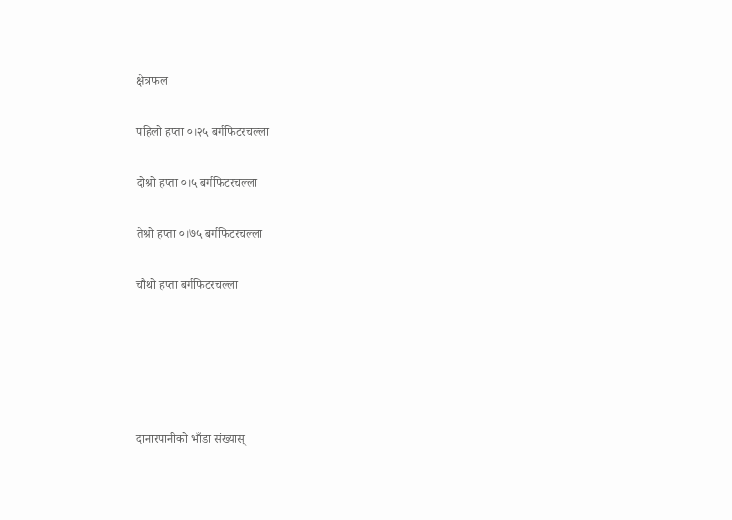क्षेत्रफल

पहिलो हप्ता ०।२५ बर्गफिटरचल्ला

दोश्रो हप्ता ०।५ बर्गफिटरचल्ला

तेश्रो हप्ता ०।७५ बर्गफिटरचल्ला

चौथो हप्ता बर्गफिटरचल्ला





दानारपानीको भाँडा संख्यास्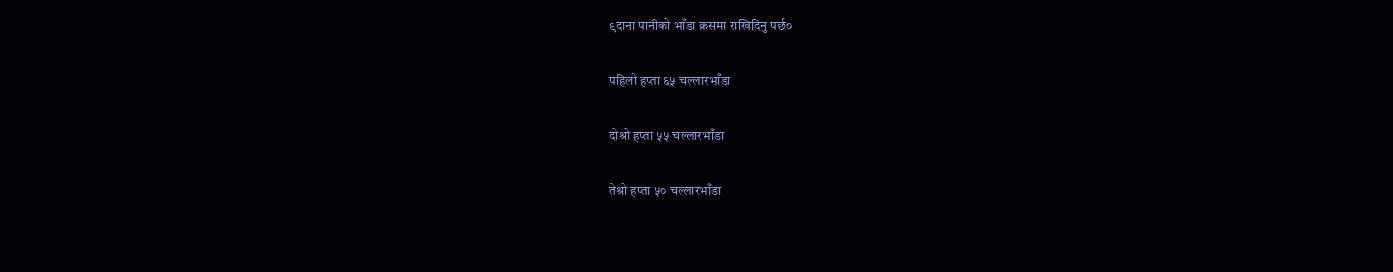९दाना पानीको भाँडा क्रसमा राखिदिनु पर्छ०

पहिलो हप्ता ६५ चल्लारभाँडा

दोश्रो हप्ता ५५ चल्लारभाँडा

तेश्रो हप्ता ५० चल्लारभाँडा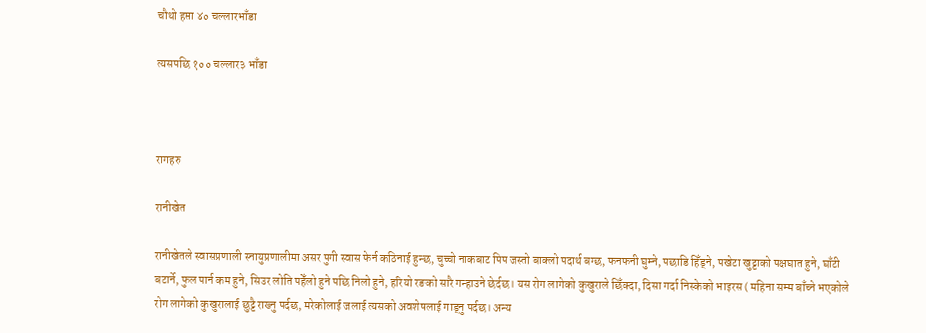चौथो हप्ता ४० चल्लारभाँडा

त्यसपछि १०० चल्लार३ भाँडा



रागहरु

रानीखेत

रानीखेतले स्वासप्रणाली स्नायुप्रणालीमा असर पुगी स्वास फेर्न कठिनाई हुन्छ, चुच्चो नाकबाट पिप जस्तो बाक्लो पदार्थ बग्छ, फनफनी घुम्ने, पछाडि हिँड्ने, पखेटा खुट्टाको पक्षघात हुने, घाँटी बटार्ने, फुल पार्न कम हुने, सिउर लोति पहेँलो हुने पछि निलो हुने, हरियो रङको सारै गन्हाउने छेर्दछ। यस रोग लागेको कुखुराले छिँक्दा, दिसा गर्दा निस्केको भाइरस ( महिना सम्म बाँच्ने भएकोले रोग लागेको कुखुरालाई छुट्टै राख्नु पर्दछ, मरेकोलाई जलाई त्यसको अवशेषलाई गाड्नु पर्दछ। अन्य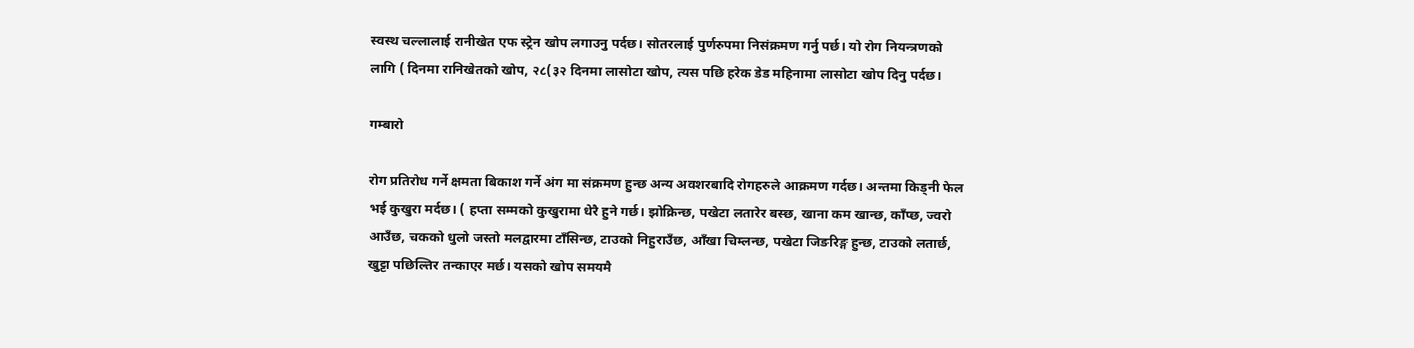स्वस्थ चल्लालाई रानीखेत एफ स्ट्रेन खोप लगाउनु पर्दछ। सोतरलाई पुर्णरुपमा निसंक्रमण गर्नु पर्छ। यो रोग नियन्त्रणको लागि ( दिनमा रानिखेतको खोप, २८(३२ दिनमा लासोटा खोप, त्यस पछि हरेक डेड महिनामा लासोटा खोप दिनु पर्दछ।

गम्बारो

रोग प्रतिरोध गर्ने क्षमता बिकाश गर्ने अंग मा संक्रमण हुन्छ अन्य अवशरबादि रोगहरुले आक्रमण गर्दछ। अन्तमा किड्नी फेल भई कुखुरा मर्दछ। ( हप्ता सम्मको कुखुरामा धेरै हुने गर्छ। झोक्रिन्छ, पखेटा लतारेर बस्छ, खाना कम खान्छ, काँप्छ, ज्वरो आउँछ, चकको धुलो जस्तो मलद्वारमा टाँसिन्छ, टाउको निहुराउँछ, आँखा चिम्लन्छ, पखेटा जिङरिङ्ग हुन्छ, टाउको लतार्छ, खुट्टा पछिल्तिर तन्काएर मर्छ। यसको खोप समयमै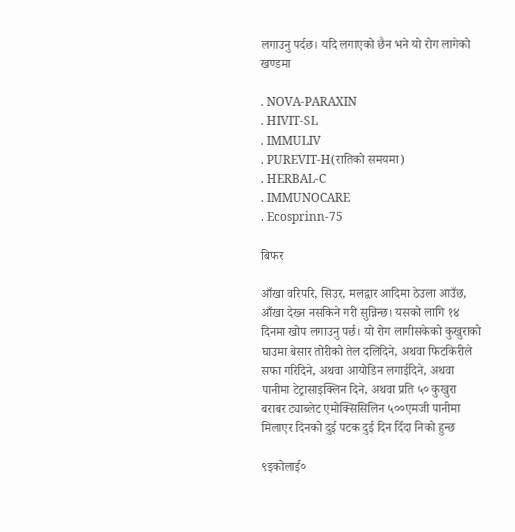लगाउनु पर्दछ। यदि लगाएको छैन भने यो रोग लागेको खण्डमा

. NOVA-PARAXIN
. HIVIT-SL
. IMMULIV
. PUREVIT-H(रातिको समयमा)
. HERBAL-C
. IMMUNOCARE
. Ecosprinn-75

बिफर

आँखा वरिपरि, सिउर, मलद्वार आदिमा ठेउला आउँछ, आँखा देख्न नसकिने गरी सुन्निन्छ। यसको लागि १४ दिनमा खोप लगाउनु पर्छ। यो रोग लागीसकेको कुखुराको घाउमा बेसार तोरीको तेल दलिदिने, अथवा फिटकिरीले सफा गरिदिने, अथवा आयोडिन लगाईदिने, अथवा पानीमा टेट्रासाइक्लिन दिने, अथवा प्रति ५० कुखुरा बराबर ट्याब्लेट एमोक्सिसिलिन ५००एमजी पानीमा मिलाएर दिनको दुई पटक दुई दिन दिँदा निको हुन्छ

९इकोलाई०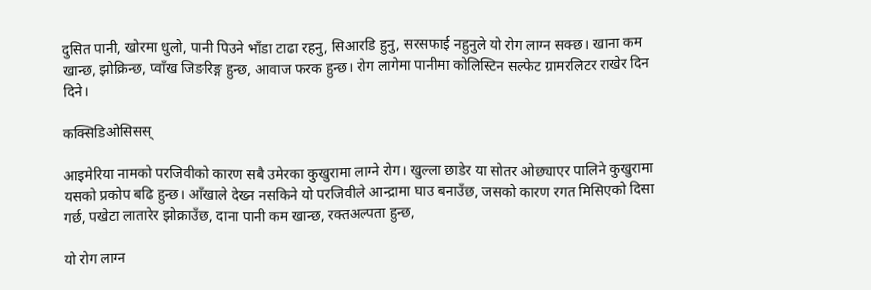दुसित पानी, खोरमा धुलो, पानी पिउने भाँडा टाढा रहनु, सिआरडि हुनु, सरसफाई नहुनुले यो रोग लाग्न सक्छ। खाना कम खान्छ, झोक्रिन्छ, प्वाँख जिङरिङ्ग हुन्छ, आवाज फरक हुन्छ। रोग लागेमा पानीमा कोलिस्टिन सल्फेट ग्रामरलिटर राखेर दिन दिने।

कक्सिडिओसिसस्

आइमेरिया नामको परजिवीको कारण सबै उमेरका कुखुरामा लाग्ने रोग। खुल्ला छाडेर या सोतर ओछ्याएर पालिने कुखुरामा यसको प्रकोप बढि हुन्छ। आँखाले देख्न नसकिने यो परजिवीले आन्द्रामा घाउ बनाउँछ, जसको कारण रगत मिसिएको दिसा गर्छ, पखेटा लातारेर झोक्राउँछ, दाना पानी कम खान्छ, रक्तअल्पता हुन्छ,

यो रोग लाग्न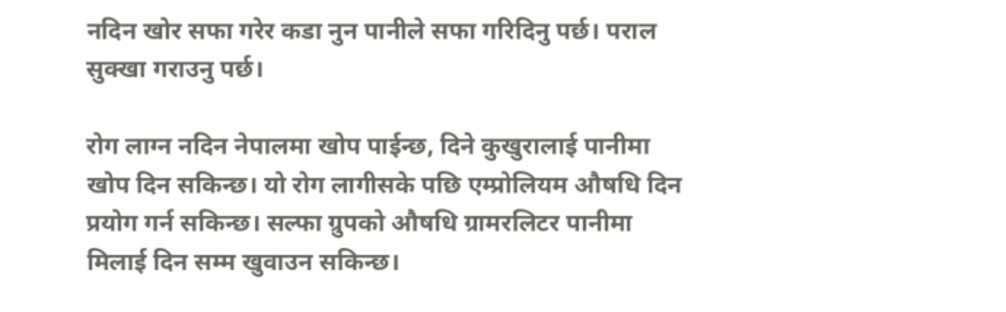नदिन खोर सफा गरेर कडा नुन पानीले सफा गरिदिनु पर्छ। पराल सुक्खा गराउनु पर्छ।

रोग लाग्न नदिन नेपालमा खोप पाईन्छ, दिने कुखुरालाई पानीमा खोप दिन सकिन्छ। यो रोग लागीसके पछि एम्प्रोलियम औषधि दिन प्रयोग गर्न सकिन्छ। सल्फा ग्रुपको औषधि ग्रामरलिटर पानीमा मिलाई दिन सम्म खुवाउन सकिन्छ।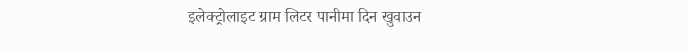इलेक्ट्रोलाइट ग्राम लिटर पानीमा दिन खुवाउन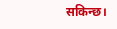सकिन्छ।